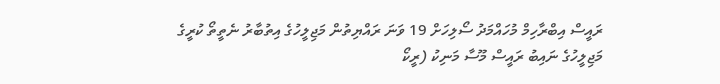ރައީސް އިބްރާހިމް މުހައްމަދު ސޯލިހަށް 19 ވަނަ ރައްޔިތުން މަޖިލީހުގެ އިތުބާރު ނެތީތޯ ކުރީގެ މަޖިލީހުގެ ނައިބު ރައީސް މޫސާ މަނިކު (ރީކޯ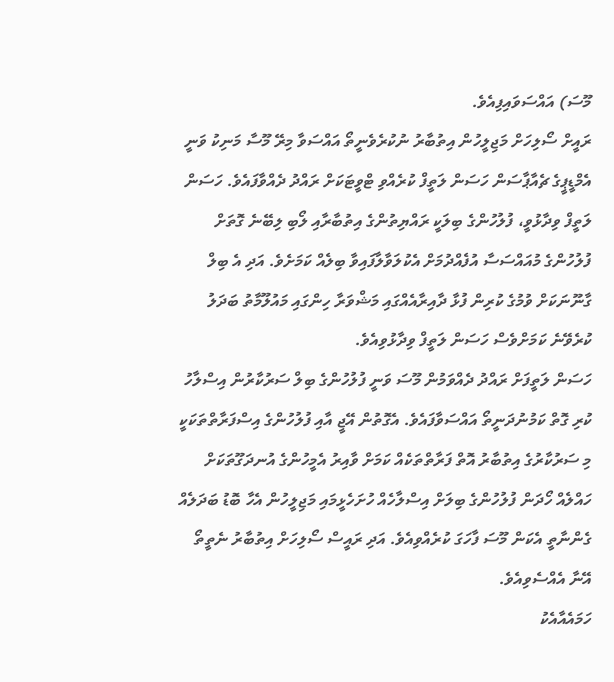މޫސަ) އައްސަވައިފިއެވެ.
ރައީށް ސޯލިހަށް މަޖިލީހުން އިތުބާރު ނުކުރެވެނީތޯ އައްސަވާ މިރޭ މޫސާ މަނިކު ވަނީ އެމްޑީޕީގެ ޗެއާޕާސަން ހަސަން ލަތީފް ކުރެއްވި ޓްވީޓަކަށް ރައްދު ދެއްވާފައެވެ. ހަސަން ލަތީފް ވިދާޅުވީ، ފުލުހުންގެ ބިލަކީ ރައްޔިތުންގެ އިތުބާރާއި ލޯބި ލިބޭނެ ގޮތަށް ފުލުހުންގެ މުއައްސަސާ އުފެއްދުމަށް އެކުލަވާލާފައިވާ ބިލެއް ކަމަށެވެ. އަދި އެ ބިލް ގާނޫނަކަށް ވުމުގެ ކުރިން ފުޅާ ދާއިރާއެއްގައި މަޝްވަރާ ހިންގައި މައުލޫމާތު ބަދަލު ކުރެވޭނެ ކަމަށްވެސް ހަސަން ލަތީފް ވިދާޅުވިއެވެ.
ހަސަން ލަތީފަށް ރައްދު ދެއްވަމުން މޫސަ ވަނީ ފުލުހުންގެ ބިލް ސަރުކާރުން އިސްލާހު ކުރި ގޮތް ކަމުނުދަނީތޯ އައްސަވާފައެވެ. އެގޮތުން އޭޖީ އާއި ފުލުހުންގެ އިސްފަރާތްތަކަކީ މި ސަރުކާރުގެ އިތުބާރު އޮތް ފަރާތްތަކެއް ކަމަށް ވާއިރު އެމީހުންގެ އުނދަގޫތަކަށް ހައްލެއް ހޯދަން ފުލުހުންގެ ބިލަށް އިސްލާހެއް ހުށަހެޅީމައި މަޖިލީހުން އެހާ ބޮޑު ބަދަލެއް ގެންނާތީ އެކަން މޫސަ ފާހަގަ ކުރެއްވިއެވެ. އަދި ރައީސް ސޯލިހަށް އިތުބާރު ނެތީތޯ އޭނާ އެއްސެވިއެވެ.
ހަމައެއާއެކު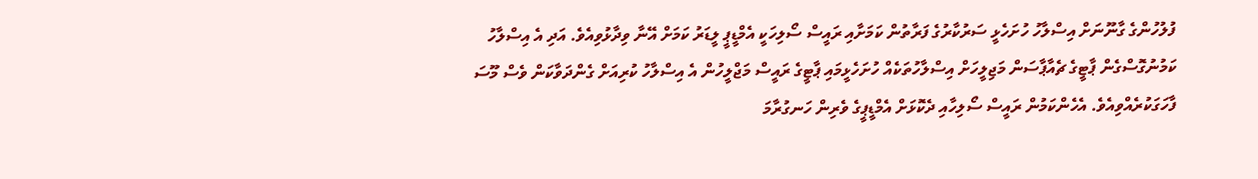ފުލުހުންގެ ގާނޫނަށް އިސްލާހު ހުށަހެޅީ ސަރުކާރުގެ ފަރާތުން ކަމަށާއި ރައީސް ސޯލިހަކީ އެމްޑީޕީ ލީޑަރު ކަމަށް އޭނާ ވިދާޅުވިއެވެ. އަދި އެ އިސްލާހު ކަމުނުގޮސްގެން ޕާޓީގެ ޗެއާޕާސަން މަޖިލީހަށް އިސްލާހުތަކެއް ހުށަހެޅީމައި ޕާޓީގެ ރައީސް މަޖްލީހުން އެ އިސްލާހު ކުރިއަށް ގެންދަވާކަން ވެސް މޫސަ ފާހަގަކުރެއްވިއެވެ. އެހެންކަމުން ރައީސް ސޯލިހާއި ދެކޮޅަށް އެމްޑީޕީގެ ވެރިން ހަނގުރާމަ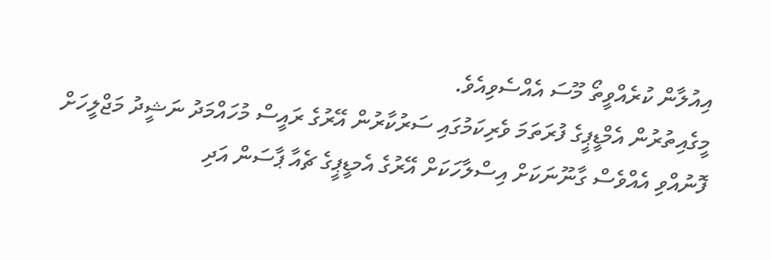އިއުލާން ކުރެއްވީތޯ މޫސަ އެއްސެވިއެވެ.
މީގެއިތުރުން އެމްޑީޕީގެ ފުރަތަމަ ވެރިކަމުގައި ސަރުކާރުން އޭރުގެ ރައީސް މުހައްމަދު ނަޝީދު މަޖްލީހަށް ފޮނުއްވި އެއްވެސް ގާނޫނަކަށް އިސްލާހަކަށް އޭރުގެ އެމޑީޕީގެ ޗެއާ ޕާސަން އަދި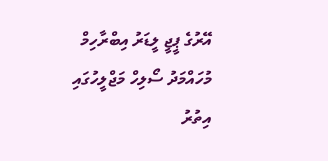އޭރުގެ ޕީޖީ ލީޑަރު އިބްރާހިމް މުހައްމަދު ސޯލިހް މަޖްލީހުގައި އިތުރު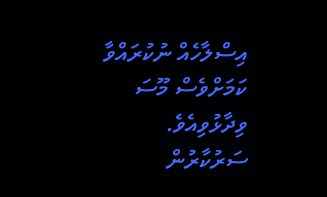އިސްލާހެއް ނުކުރައްވާ ކަމަށްވެސް މޫސަ ވިދާޅުވިއެވެ. ސަރުކާރުން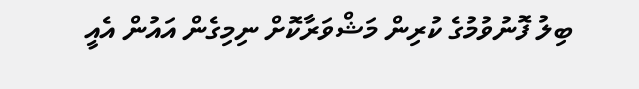ބިލު ފޮނުވުމުގެ ކުރިން މަޝްވަރާކޮށް ނިމިގެން އައުން އެއީ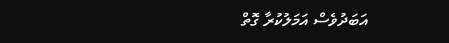އަބަދުވެސް އަމަލުކުރާ ގޮތް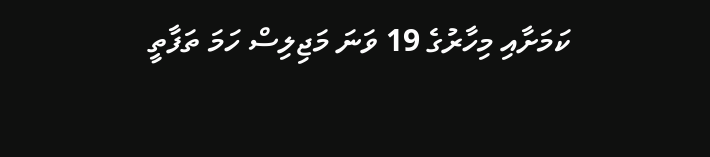ކަމަށާއި މިހާރުގެ 19 ވަނަ މަޖިލިސް ހަމަ ތަފާތީ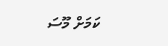ކަމަށް މޫސަ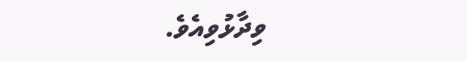ވިދާޅުވިއެވެ.